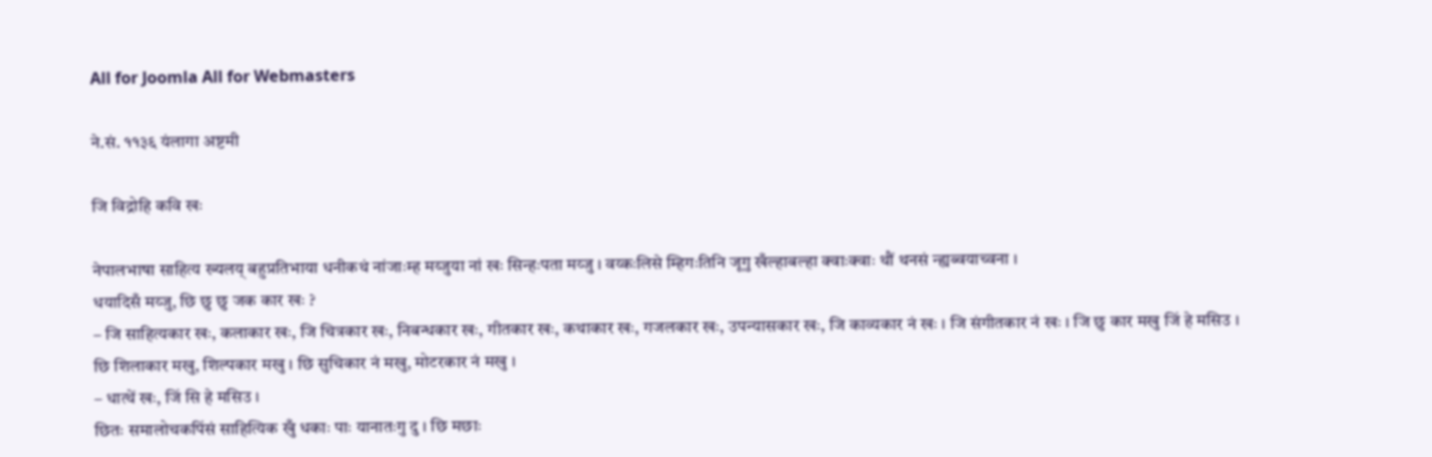All for Joomla All for Webmasters

ने.सं. ११३६ यंलागा अष्टमी

जि विद्रोहि कवि खः

नेपालभाषा साहित्य ख्यलय् बहुप्रतिभाया धनीकथं नांजाःम्ह मय्जुया नां खः सिन्हःपता मय्जु । वय्कःलिसे म्हिगःतिनि जूगु खँल्हाबल्हा क्वाःक्वाः थौं थनसं न्ह्यब्वयाच्वना ।
धयादिसँ मय्जु, छि छु छु जक कार खः ?
– जि साहित्यकार खः, कलाकार खः, जि चित्रकार खः, निबन्धकार खः, गीतकार खः, कथाकार खः, गजलकार खः, उपन्यासकार खः, जि काव्यकार नं खः । जि संगीतकार नं खः । जि छु कार मखु जिं हे मसिउ ।
छि शिलाकार मखु, शिल्पकार मखु । छि सुचिकार नं मखु, मोटरकार नं मखु ।
– धात्थें खः, जिं सि हे मसिउ ।
छितः समालोचकपिंसं साहित्यिक खुँ धकाः पाः यानातःगु दु । छि मछाः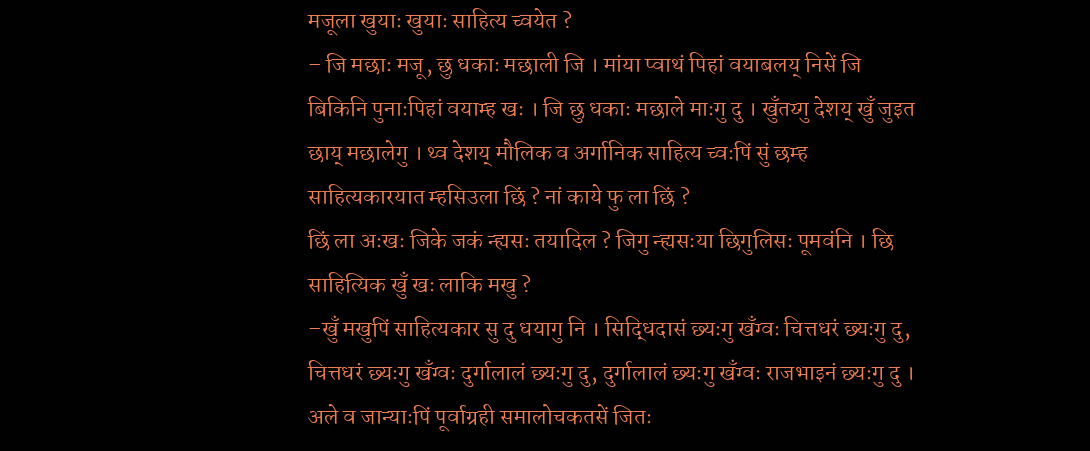मजूला खुयाः खुयाः साहित्य च्वयेत ?
– जि मछाः मजू, छु धकाः मछाली जि । मांया प्वाथं पिहां वयाबलय् निसें जि बिकिनि पुनाःपिहां वयाम्ह खः । जि छु धकाः मछाले माःगु दु । खुँतय्गु देशय् खुँ जुइत छाय् मछालेगु । थ्व देशय् मौलिक व अर्गानिक साहित्य च्वःपिं सुं छम्ह साहित्यकारयात म्हसिउला छिं ? नां काये फु ला छिं ?
छिं ला अःखः जिके जकं न्ह्यसः तयादिल ? जिगु न्ह्यसःया छिगुलिसः पूमवंनि । छि साहित्यिक खुँ खः लाकि मखु ?
–खुँ मखुपिं साहित्यकार सु दु धयागु नि । सिद्धिदासं छ्यःगु खँग्वः चित्तधरं छ्यःगु दु, चित्तधरं छ्यःगु खँग्वः दुर्गालालं छ्यःगु दु, दुर्गालालं छ्यःगु खँग्वः राजभाइनं छ्यःगु दु । अले व जान्याःपिं पूर्वाग्रही समालोचकतसें जितः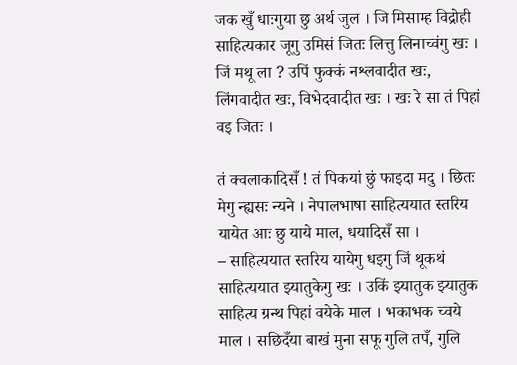जक खुँ धाःगुया छु अर्थ जुल । जि मिसाम्ह विद्रोही साहित्यकार जूगु उमिसं जितः लित्तु लिनाच्वंगु खः । जिं मथू ला ? उपिं फुक्कं नश्लवादीत खः, लिंगवादीत खः, विभेदवादीत खः । खः रे सा तं पिहां वइ जितः ।

तं क्वलाकादिसँ ! तं पिकयां छुं फाइदा मदु । छितः मेगु न्ह्यसः न्यने । नेपालभाषा साहित्ययात स्तरिय यायेत आः छु याये माल, धयादिसँ सा ।
– साहित्ययात स्तरिय यायेगु धइगु जिं थूकथं साहित्ययात झ्यातुकेगु खः । उकिं झ्यातुक झ्यातुक साहित्य ग्रन्थ पिहां वयेके माल । भकाभक च्वये माल । सछिदँया बाखं मुना सफू गुलि तपँ, गुलि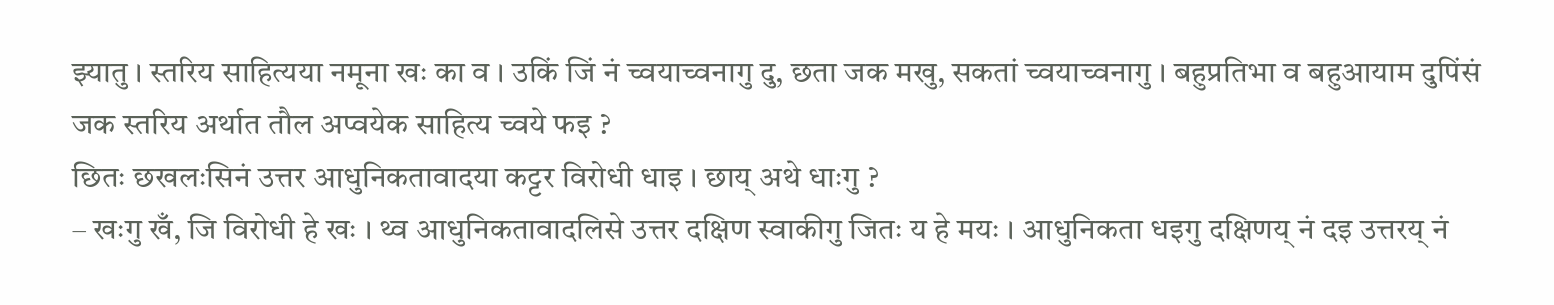झ्यातु । स्तरिय साहित्यया नमूना खः का व । उकिं जिं नं च्वयाच्वनागु दु, छता जक मखु, सकतां च्वयाच्वनागु । बहुप्रतिभा व बहुआयाम दुपिंसं जक स्तरिय अर्थात तौल अप्वयेक साहित्य च्वये फइ ?
छितः छखलःसिनं उत्तर आधुनिकतावादया कट्टर विरोधी धाइ । छाय् अथे धाःगु ?
– खःगु खँ, जि विरोधी हे खः । थ्व आधुनिकतावादलिसे उत्तर दक्षिण स्वाकीगु जितः य हे मयः । आधुनिकता धइगु दक्षिणय् नं दइ उत्तरय् नं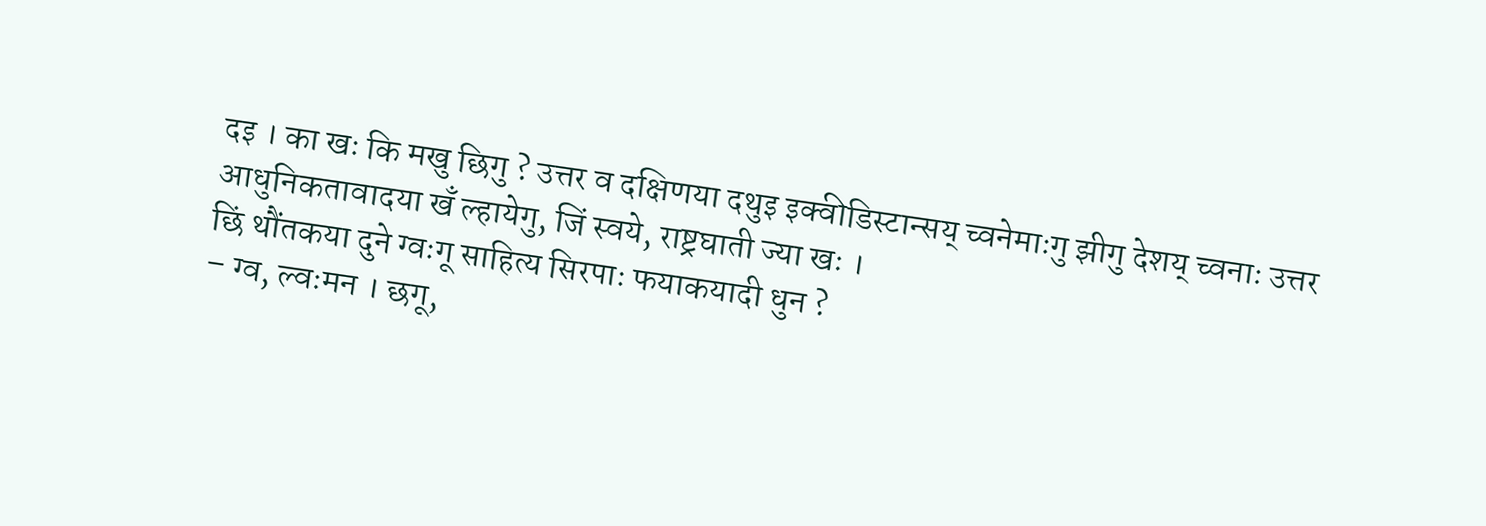दइ । का खः कि मखु छिगु ? उत्तर व दक्षिणया दथुइ इक्वीडिस्टान्सय् च्वनेमाःगु झीगु देशय् च्वनाः उत्तर आधुनिकतावादया खँ ल्हायेगु, जिं स्वये, राष्ट्रघाती ज्या खः ।
छिं थौंतकया दुने ग्वःगू साहित्य सिरपाः फयाकयादी धुन ?
– ग्व, ल्वःमन । छगू,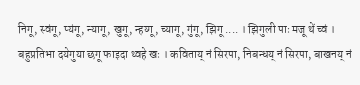निगू, स्वंगू, प्यंगू, न्यागू, खुगू, न्हय्गू, च्यागू, गुंगू, झिगू .... । झिगुली पाः मजू थें च्वं । बहुप्रतिभा दयेगुया छगू फाइदा थ्वहे खः । कविताय् नं सिरपा, निबन्धय् नं सिरपा, बाखनय् नं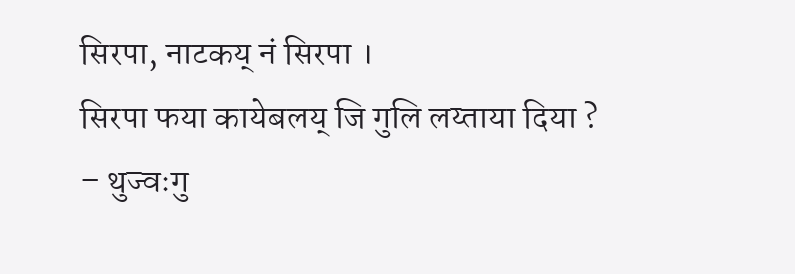सिरपा, नाटकय् नं सिरपा ।
सिरपा फया कायेबलय् जि गुलि लय्ताया दिया ?
– थुज्वःगु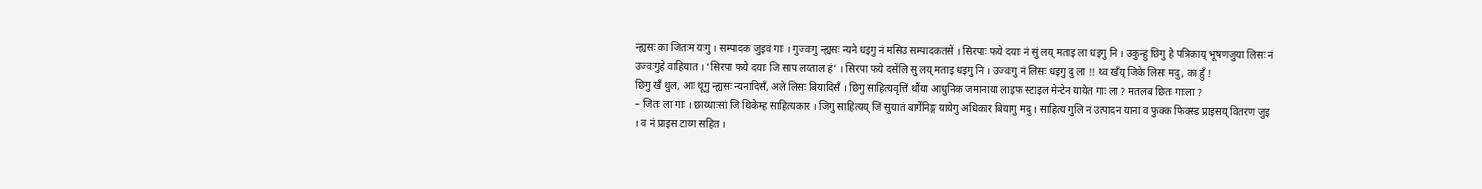न्ह्यसः का जितःम यःगु । सम्पादक जुइवं गाः । गुज्वःगु न्ह्यसः न्यने धइगु नं मसिउ सम्पादकतसें । सिरपाः फये दयाः नं सुं लय् मताइ ला धइगु नि । उकुन्हु छिगु हे पत्रिकाय् भूषणजुया लिसः नं उज्वःगुहे वाहियात । ‘सिरपा फये दयाः जि साप लय्ताल हं’ । सिरपा फये दसेंलि सु लय् मताइ धइगु नि । उज्वःगु नं लिसः धइगु दु ला !! थ्व खँय् जिके लिसः मदु, का हुँ !
छिगु खँ थुल, आः थूगु न्ह्यसः न्यनादिसँ, अले लिसः बियादिसँ । छिगु साहित्यवृत्तिं थौंया आधुनिक जमानाया लाइफ स्टाइल मेन्टेन यायेत गाः ला ? मतलब छितः गाःला ?
– जितः ला गाः । छाय्धाःसां जि थिकेम्ह साहित्यकार । जिगु साहित्यय् जिं सुयातं बार्गेनिङ्ग यायेगु अधिकार बियागु मदु । साहित्य गुलि नं उत्पादन याना व फुक्क फिक्स्ड प्राइसय् वितरण जुइ । व नं प्राइस टाय्ग सहित ।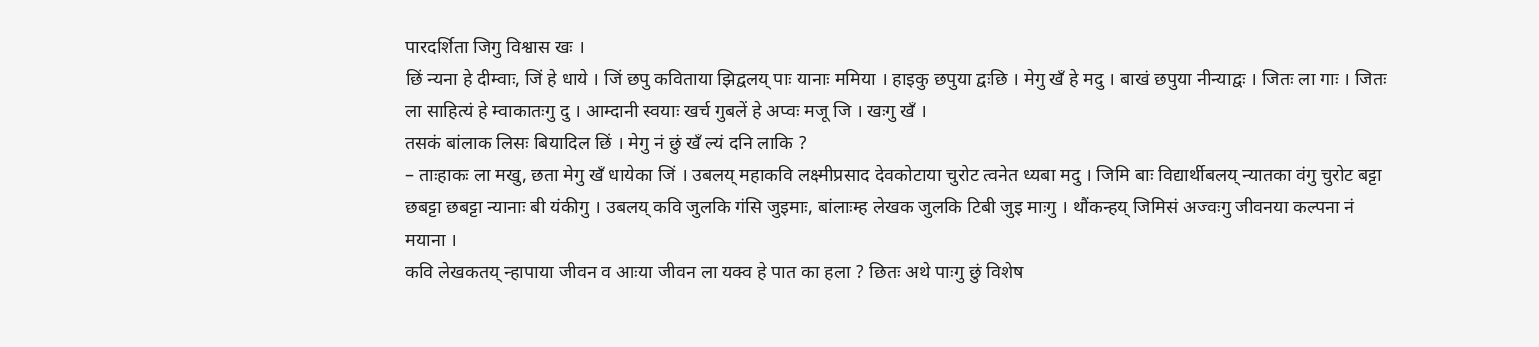पारदर्शिता जिगु विश्वास खः ।
छिं न्यना हे दीम्वाः, जिं हे धाये । जिं छपु कविताया झिद्वलय् पाः यानाः ममिया । हाइकु छपुया द्वःछि । मेगु खँ हे मदु । बाखं छपुया नीन्याद्वः । जितः ला गाः । जितः ला साहित्यं हे म्वाकातःगु दु । आम्दानी स्वयाः खर्च गुबलें हे अप्वः मजू जि । खःगु खँ ।
तसकं बांलाक लिसः बियादिल छिं । मेगु नं छुं खँ ल्यं दनि लाकि ?
– ताःहाकः ला मखु, छता मेगु खँ धायेका जिं । उबलय् महाकवि लक्ष्मीप्रसाद देवकोटाया चुरोट त्वनेत ध्यबा मदु । जिमि बाः विद्यार्थीबलय् न्यातका वंगु चुरोट बट्टा छबट्टा छबट्टा न्यानाः बी यंकीगु । उबलय् कवि जुलकि गंसि जुइमाः, बांलाःम्ह लेखक जुलकि टिबी जुइ माःगु । थौंकन्हय् जिमिसं अज्वःगु जीवनया कल्पना नं मयाना ।
कवि लेखकतय् न्हापाया जीवन व आःया जीवन ला यक्व हे पात का हला ? छितः अथे पाःगु छुं विशेष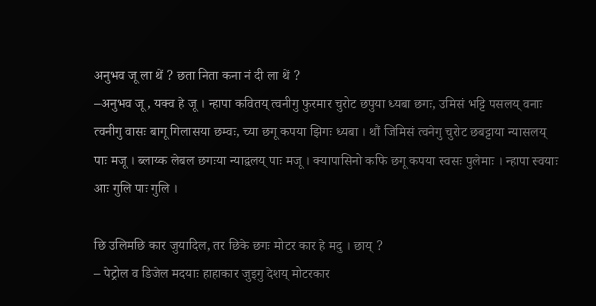अनुभव जू ला थें ? छता निता कना नं दी ला थें ?
–अनुभव जू, यक्व हे जू । न्हापा कवितय् त्वनीगु फुरमार चुरोट छपुया ध्यबा छगः, उमिसं भट्टि पसलय् वनाः त्वनीगु वासः बागू गिलासया छम्वः, च्या छगू कपया झिगः ध्यबा । थौं जिमिसं त्वनेगु चुरोट छबट्टाया न्यासलय् पाः मजू । ब्लाय्क लेबल छगःया न्याद्वलय् पाः मजू । क्यापासिनो कफि छगू कपया स्वसः पुलेमाः । न्हापा स्वयाः आः गुलि पाः गुलि ।

छि उलिमछि कार जुयादिल, तर छिके छगः मोटर कार हे मदु । छाय् ?
– पेट्रोल व डिजेल मदयाः हाहाकार जुइगु देशय् मोटरकार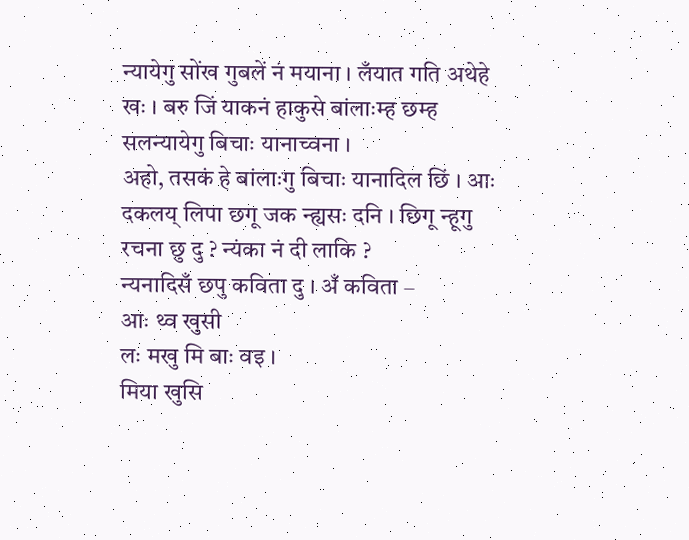न्यायेगु सोंख गुबलें नं मयाना । लँयात गति अथेहे खः । बरु जिं याकनं हाकुसे बांलाःम्ह छम्ह सलन्यायेगु बिचाः यानाच्वना ।
अहो, तसकं हे बांलाःगु बिचाः यानादिल छिं । आः दकलय् लिपा छगू जक न्ह्यसः दनि । छिगू न्हूगु रचना छु दु ? न्यंका नं दी लाकि ?
न्यनादिसँ छपु कविता दु । अँ कविता –
आः थ्व खुसी
लः मखु मि बाः वइ ।
मिया खुसि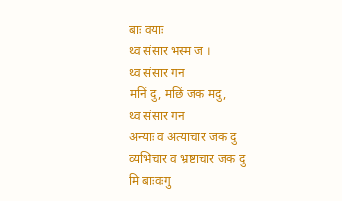बाः वयाः
थ्व संसार भस्म ज ।
थ्व संसार गन
मनिं दु, मछिं जक मदु,
थ्व संसार गन
अन्याः व अत्याचार जक दु
व्यभिचार व भ्रष्टाचार जक दु
मि बाःवःगु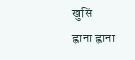खुसिं
ह्वाना ह्वाना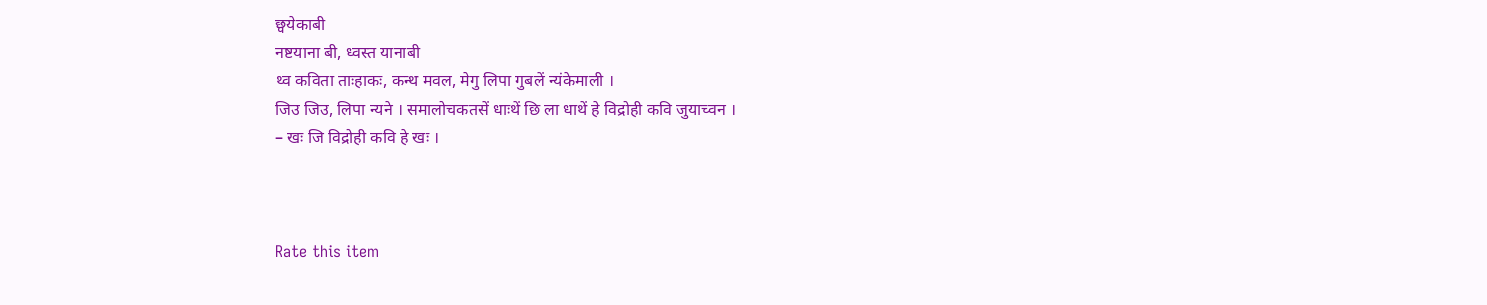छ्वयेकाबी
नष्टयाना बी, ध्वस्त यानाबी
थ्व कविता ताःहाकः, कन्थ मवल, मेगु लिपा गुबलें न्यंकेमाली ।
जिउ जिउ, लिपा न्यने । समालोचकतसें धाःथें छि ला धाथें हे विद्रोही कवि जुयाच्वन ।
– खः जि विद्रोही कवि हे खः ।



Rate this item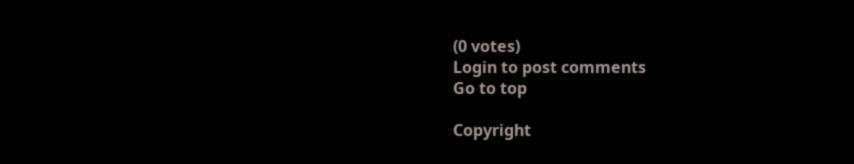(0 votes)
Login to post comments
Go to top

Copyright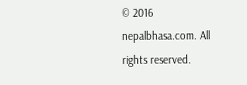© 2016  nepalbhasa.com. All rights reserved.